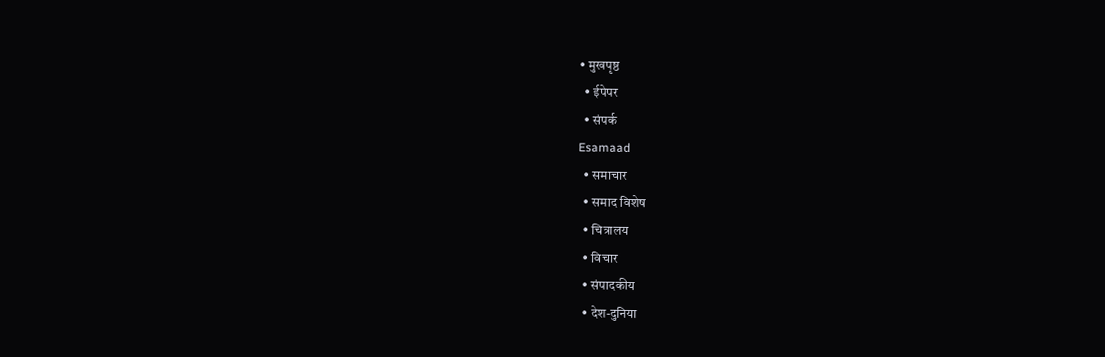• मुखपृष्ठ
  • ईपेपर
  • संपर्क
Esamaad
  • समाचार
  • समाद विशेष
  • चित्रालय
  • विचार
  • संपादकीय
  • देश-दुनिया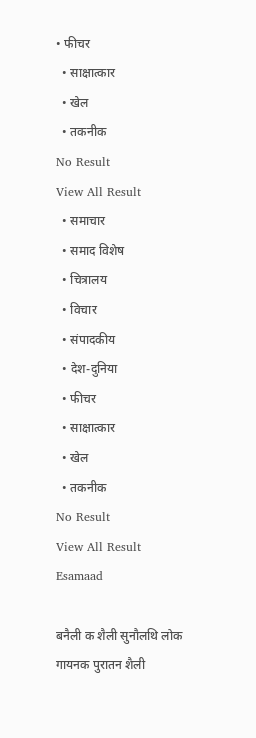• फीचर
  • साक्षात्‍कार
  • खेल
  • तकनीक
No Result
View All Result
  • समाचार
  • समाद विशेष
  • चित्रालय
  • विचार
  • संपादकीय
  • देश-दुनिया
  • फीचर
  • साक्षात्‍कार
  • खेल
  • तकनीक
No Result
View All Result
Esamaad

बनैली क शैली सुनौलथि लोक गायनक पुरातन शैली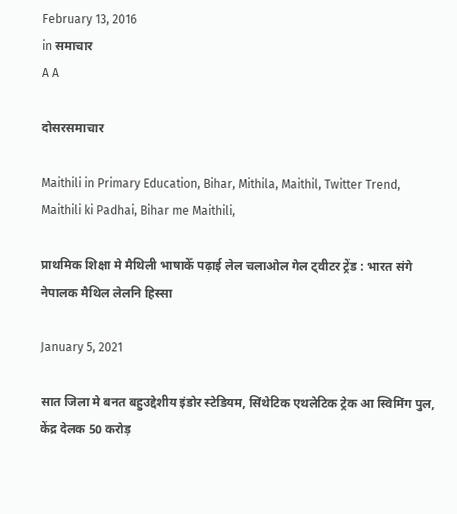February 13, 2016
in समाचार
A A

दोसरसमाचार

Maithili in Primary Education, Bihar, Mithila, Maithil, Twitter Trend, Maithili ki Padhai, Bihar me Maithili,

प्राथमिक शि‍क्षा मे मैथि‍ली भाषाकेँ पढ़ाई लेल चलाओल गेल ट्वीटर ट्रेंड : भारत संगे नेपालक मैथिल लेलनि हिस्सा

January 5, 2021

सात जिला मे बनत बहुउद्देशीय इंडोर स्‍टेडि‍यम, सिंथेटिक एथलेटिक ट्रेक आ स्विमिंग पुल, केंद्र देलक 50 करोड़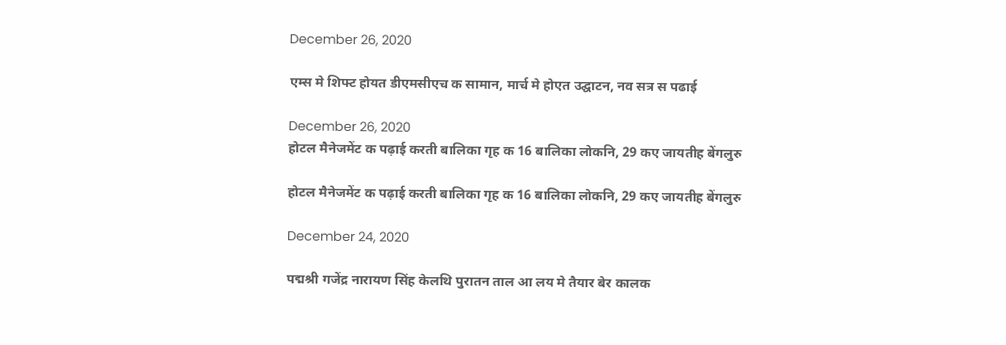December 26, 2020

एम्स मे शिफ्ट होयत डीएमसीएच क सामान, मार्च मे होएत उद्घाटन, नव सत्र स पढाई

December 26, 2020
होटल मैनेजमेंट क पढ़ाई करती बालिका गृह क 16 बालिका लोकनि, 29 कए जायतीह बेंगलुरु

होटल मैनेजमेंट क पढ़ाई करती बालिका गृह क 16 बालिका लोकनि, 29 कए जायतीह बेंगलुरु

December 24, 2020

पद्मश्री गजेंद्र नारायण सिंह केलथि पुरातन ताल आ लय मे तैयार बेर कालक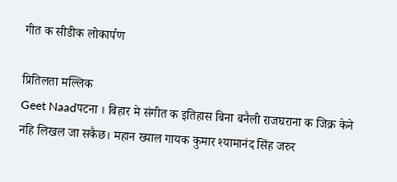गीत क सीडीक लोकार्पण

प्रितिलता मल्लिक
Geet Naadपटना । बिहार मे संगीत क इतिहास बिना बनैली राजघराना क जिक्र केने नहि लिखल जा सकैछ। महान ख्याल गायक कुमार श्यामानंद सिंह जरुर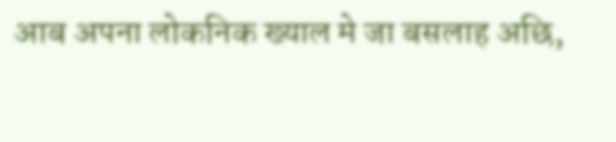आब अपना लोकनिक ख्याल मे जा बसलाह अछि,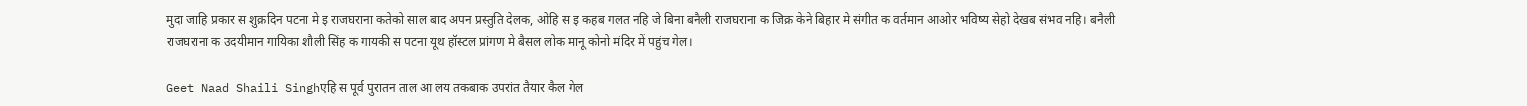मुदा जाहि प्रकार स शुक्रदिन पटना मे इ राजघराना कतेको साल बाद अपन प्रस्तुति देलक, ओहि स इ कहब गलत नहि जे बिना बनैली राजघराना क जिक्र केने बिहार मे संगीत क वर्तमान आओर भविष्य सेहो देखब संभव नहि। बनैली राजघराना क उदयीमान गायिका शौली सिंह क गायकी स पटना यूथ हॉस्टल प्रांगण मे बैसल लोक मानू कोनो मंदिर में पहुंच गेल।

Geet Naad Shaili Singhएहि स पूर्व पुरातन ताल आ लय तकबाक उपरांत तैयार कैल गेल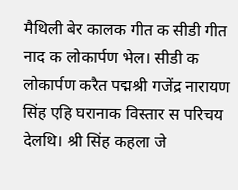मैथिली बेर कालक गीत क सीडी गीत नाद क लोकार्पण भेल। सीडी क लोकार्पण करैत पद्मश्री गजेंद्र नारायण सिंह एहि घरानाक विस्तार स परिचय देलथि। श्री सिंह कहला जे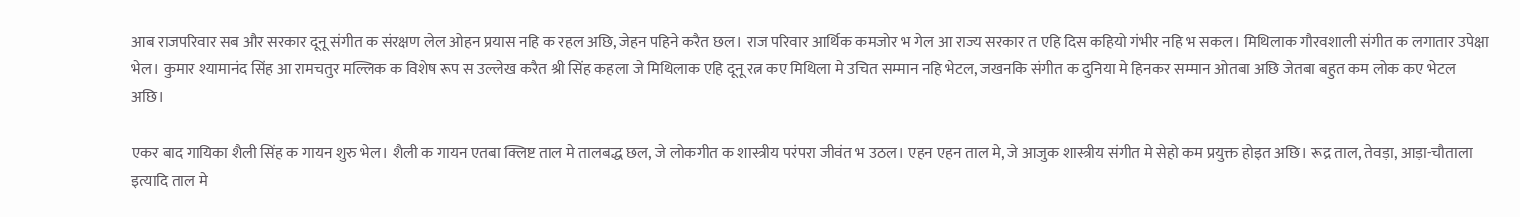आब राजपरिवार सब और सरकार दूनू संगीत क संरक्षण लेल ओहन प्रयास नहि क रहल अछि, जेहन पहिने करैत छल। राज परिवार आर्थिक कमजोर भ गेल आ राज्य सरकार त एहि दिस कहियो गंभीर नहि भ सकल। मिथिलाक गौरवशाली संगीत क लगातार उपेक्षा भेल। कुमार श्यामानंद सिंह आ रामचतुर मल्लिक क विशेष रूप स उल्लेख करैत श्री सिंह कहला जे मिथिलाक एहि दूनू रत्न कए मिथिला मे उचित सम्मान नहि भेटल, जखनकि संगीत क दुनिया मे हिनकर सम्मान ओतबा अछि जेतबा बहुत कम लोक कए भेटल अछि।

एकर बाद गायिका शैली सिंह क गायन शुरु भेल। शैली क गायन एतबा क्लिष्ट ताल मे तालबद्ध छल, जे लोकगीत क शास्त्रीय परंपरा जीवंत भ उठल। एहन एहन ताल मे, जे आजुक शास्त्रीय संगीत मे सेहो कम प्रयुक्त होइत अछि। रूद्र ताल, तेवड़ा, आड़ा-चौताला इत्यादि ताल मे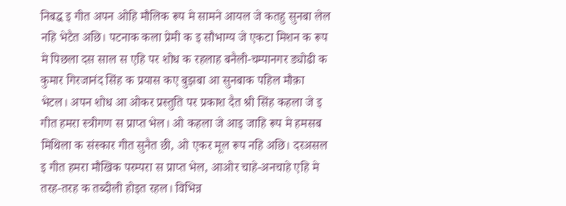निबद्ध इ गीत अपन ओहि मौलिक रूप मे सामने आयल जे कतहु सुनबा लेल नहि भेटैत अछि। पटनाक कला प्रेमी क इ सौभाग्य जे एकटा मिशन क रूप मे पिछला दस साल स एहि पर शोध क रहलाह बनैली-चम्पानगर ड्योढी क कुमार गिरजानंद सिंह क प्रयास कए बुझबा आ सुनबाक पहिल मौक़ा भेटल। अपन शोध आ ओकर प्रस्तुति पर प्रकाश दैत श्री सिंह कहला जे इ गीत हमरा स्त्रीगण स प्राप्त भेल। ओ कहला जे आइ जाहि रूप मे हमसब मिथिला क संस्कार गीत सुनैत छी, ओ एकर मूल रूप नहि अछि। दरअसल इ गीत हमरा मौखिक परम्परा स प्राप्त भेल, आओर चाहे-अनचाहे एहि मे तरह-तरह क तब्दीली होइत रहल। विभिन्न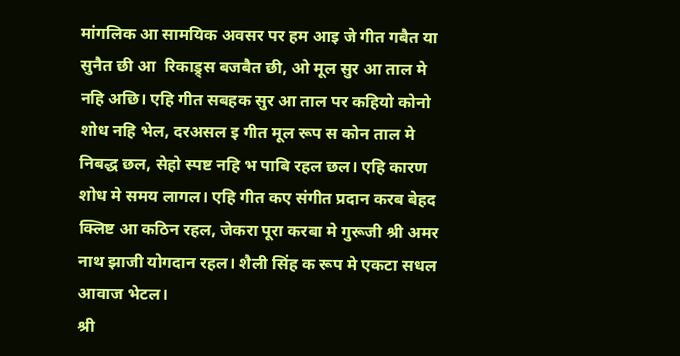मांगलिक आ सामयिक अवसर पर हम आइ जे गीत गबैत या सुनैत छी आ  रिकाड्र्स बजबैत छी, ओ मूल सुर आ ताल मे नहि अछि। एहि गीत सबहक सुर आ ताल पर कहियो कोनो शोध नहि भेल, दरअसल इ गीत मूल रूप स कोन ताल मे निबद्ध छल, सेहो स्पष्ट नहि भ पाबि रहल छल। एहि कारण शोध मे समय लागल। एहि गीत कए संगीत प्रदान करब बेहद क्लिष्ट आ कठिन रहल, जेकरा पूरा करबा मे गुरूजी श्री अमर नाथ झाजी योगदान रहल। शैली सिंह क रूप मे एकटा सधल आवाज भेटल।
श्री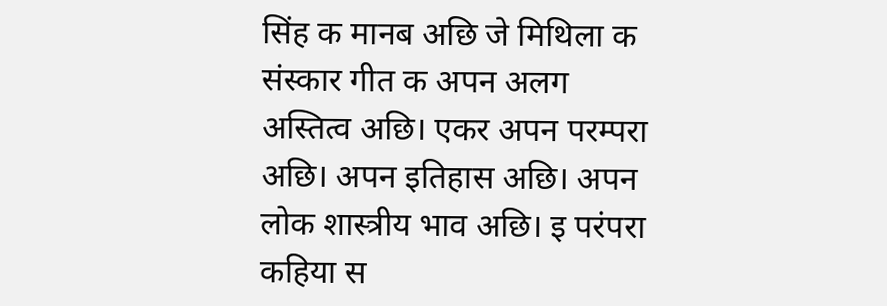सिंह क मानब अछि जे मिथिला क संस्कार गीत क अपन अलग अस्तित्व अछि। एकर अपन परम्परा अछि। अपन इतिहास अछि। अपन लोक शास्त्रीय भाव अछि। इ परंपरा कहिया स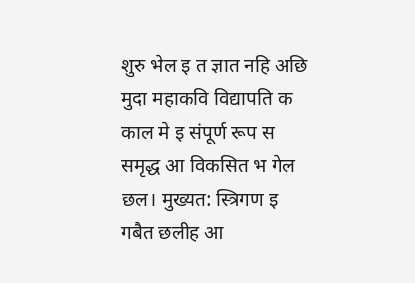शुरु भेल इ त ज्ञात नहि अछि मुदा महाकवि विद्यापति क काल मे इ संपूर्ण रूप स समृद्ध आ विकसित भ गेल छल। मुख्यत: स्त्रिगण इ गबैत छलीह आ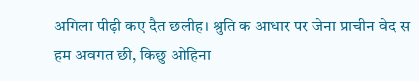अगिला पीढ़ी कए दैत छलीह। श्रुति क आधार पर जेना प्राचीन वेद स हम अवगत छी, किछु ओहिना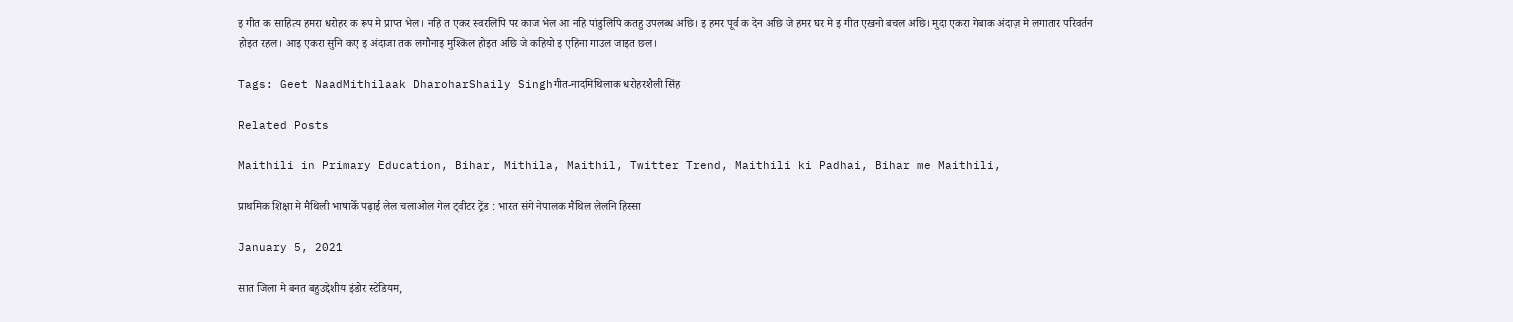इ गीत क साहित्य हमरा धरोहर क रूप मे प्राप्त भेल। नहि त एकर स्वरलिपि पर काज भेल आ नहि पांडुलिपि कतहु उपलब्ध अछि। इ हमर पूर्व क देन अछि जे हमर घर मे इ गीत एखनो बचल अछि। मुदा एकरा गेबाक अंदाज़ मे लगातार परिवर्तन होइत रहल। आइ एकरा सुनि कए इ अंदाजा तक लगौनाइ मुश्किल होइत अछि जे कहियो इ एहिना गाउल जाइत छल।

Tags: Geet NaadMithilaak DharoharShaily Singhगीत-नादमिथि‍लाक धरोहरशैली सिंह

Related Posts

Maithili in Primary Education, Bihar, Mithila, Maithil, Twitter Trend, Maithili ki Padhai, Bihar me Maithili,

प्राथमिक शि‍क्षा मे मैथि‍ली भाषाकेँ पढ़ाई लेल चलाओल गेल ट्वीटर ट्रेंड : भारत संगे नेपालक मैथिल लेलनि हिस्सा

January 5, 2021

सात जिला मे बनत बहुउद्देशीय इंडोर स्‍टेडि‍यम,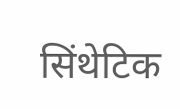सिंथेटिक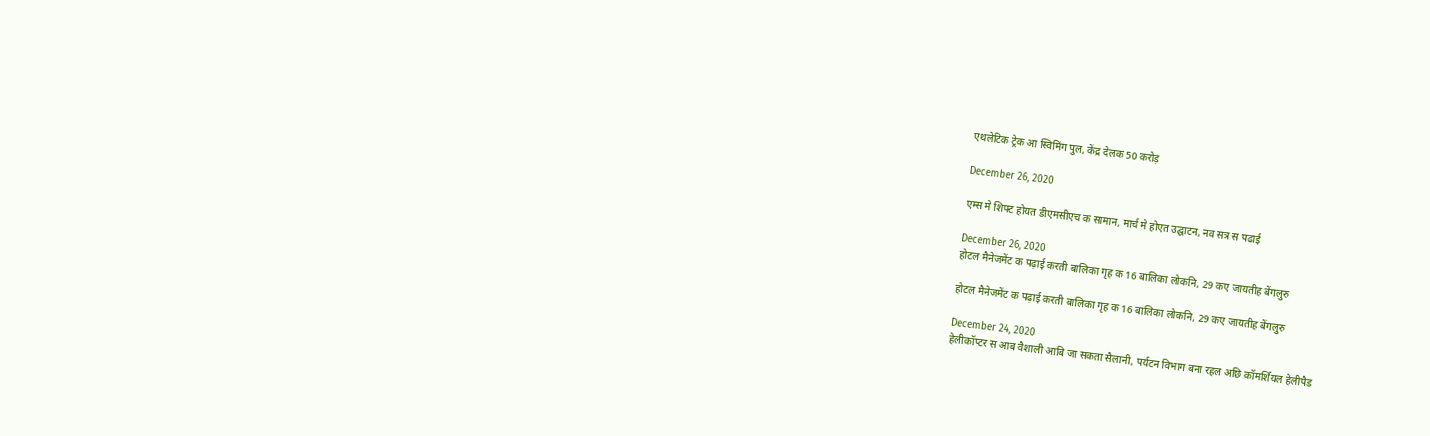एथलेटिक ट्रेक आ स्विमिंग पुल, केंद्र देलक 50 करोड़

December 26, 2020

एम्स मे शिफ्ट होयत डीएमसीएच क सामान, मार्च मे होएत उद्घाटन, नव सत्र स पढाई

December 26, 2020
होटल मैनेजमेंट क पढ़ाई करती बालिका गृह क 16 बालिका लोकनि, 29 कए जायतीह बेंगलुरु

होटल मैनेजमेंट क पढ़ाई करती बालिका गृह क 16 बालिका लोकनि, 29 कए जायतीह बेंगलुरु

December 24, 2020
हेलीकॉप्टर स आब वैशाली आबि जा सकता सैलानी, पर्यटन विभाग बना रहल अछि कॉमर्शियल हेलीपैड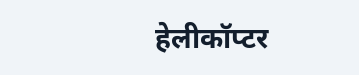हेलीकॉप्टर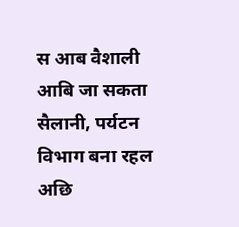स आब वैशाली आबि जा सकता सैलानी, पर्यटन विभाग बना रहल अछि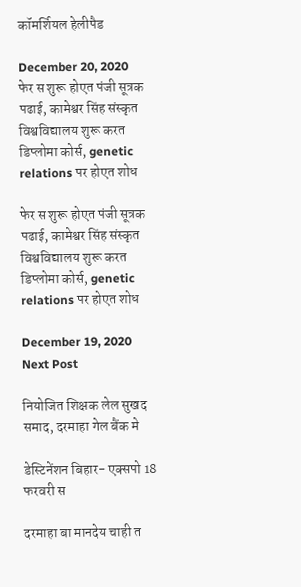कॉमर्शियल हेलीपैड

December 20, 2020
फेर स शुरू होएत पंजी सूत्रक पढाई, कामेश्वर सिंह संस्कृत विश्वविद्यालय शुरू करत डिप्लोमा कोर्स, genetic relations पर होएत शोध

फेर स शुरू होएत पंजी सूत्रक पढाई, कामेश्वर सिंह संस्कृत विश्वविद्यालय शुरू करत डिप्लोमा कोर्स, genetic relations पर होएत शोध

December 19, 2020
Next Post

नियोजित शिक्षक लेल सुखद समाद, दरमाहा गेल बैंक मे

डेस्टिनेंशन बिहार- एक्सपो 18 फरवरी स

दरमाहा बा मानदेय चाही त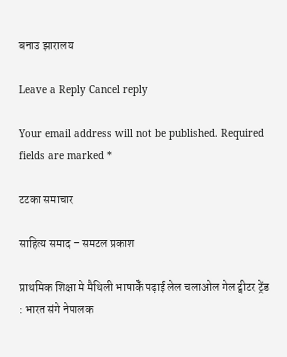बनाउ झारालय

Leave a Reply Cancel reply

Your email address will not be published. Required fields are marked *

टटका समाचार

साहित्य समाद – समटल प्रकाश

प्राथमिक शि‍क्षा मे मैथि‍ली भाषाकेँ पढ़ाई लेल चलाओल गेल ट्वीटर ट्रेंड : भारत संगे नेपालक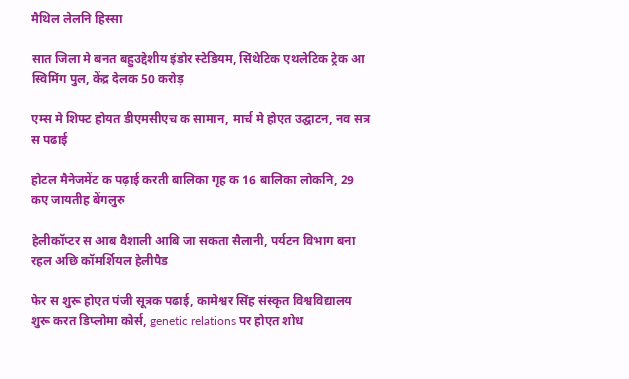मैथिल लेलनि हिस्सा

सात जिला मे बनत बहुउद्देशीय इंडोर स्‍टेडि‍यम, सिंथेटिक एथलेटिक ट्रेक आ स्विमिंग पुल, केंद्र देलक 50 करोड़

एम्स मे शिफ्ट होयत डीएमसीएच क सामान, मार्च मे होएत उद्घाटन, नव सत्र स पढाई

होटल मैनेजमेंट क पढ़ाई करती बालिका गृह क 16 बालिका लोकनि, 29 कए जायतीह बेंगलुरु

हेलीकॉप्टर स आब वैशाली आबि जा सकता सैलानी, पर्यटन विभाग बना रहल अछि कॉमर्शियल हेलीपैड

फेर स शुरू होएत पंजी सूत्रक पढाई, कामेश्वर सिंह संस्कृत विश्वविद्यालय शुरू करत डिप्लोमा कोर्स, genetic relations पर होएत शोध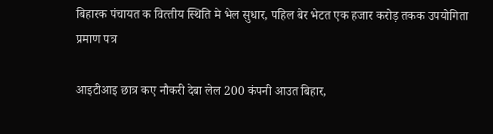बिहारक पंचायत क वित्‍तीय स्थिति मे भेल सुधार, पहिल बेर भेटत एक हजार करोड़ तकक उपयोगिता प्रमाण पत्र

आइटीआइ छात्र कए नौकरी देबा लेल 200 कंपनी आउत बिहार,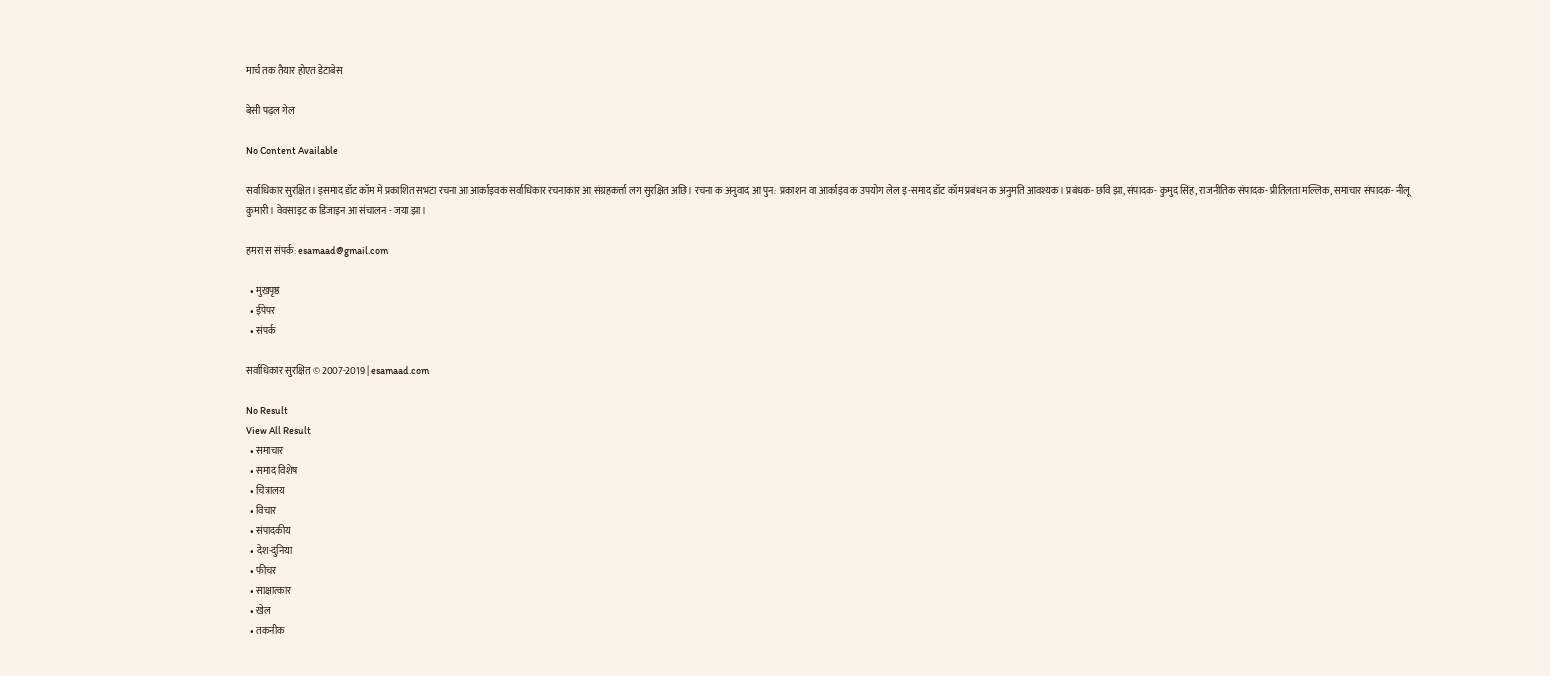मार्च तक तैयार होएत डेटाबेस

बेसी पढ़ल गेल

No Content Available

सर्वाधिकार सुरक्षित। इसमाद डॉट कॉम मे प्रकाशित सभटा रचना आ आर्काइवक सर्वाधिकार रचनाकार आ संग्रहकर्त्ता लग सुरक्षित अछि। रचना क अनुवाद आ पुन: प्रकाशन वा आर्काइव क उपयोग लेल इ-समाद डॉट कॉम प्रबंधन क अनुमति आवश्यक। प्रबंधक- छवि झा, संपादक- कुमुद सिंह, राजनीतिक संपादक- प्रीतिलता मल्लिक, समाचार संपादक- नीलू कुमारी। वेवसाइट क डिजाइन आ संचालन - जया झा।

हमरा स संपर्क: esamaad@gmail.com

  • मुखपृष्ठ
  • ईपेपर
  • संपर्क

सर्वाधिकार सुरक्षित © 2007-2019 | esamaad.com

No Result
View All Result
  • समाचार
  • समाद विशेष
  • चित्रालय
  • विचार
  • संपादकीय
  • देश-दुनिया
  • फीचर
  • साक्षात्‍कार
  • खेल
  • तकनीक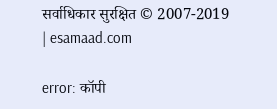सर्वाधिकार सुरक्षित © 2007-2019 | esamaad.com

error: कॉपी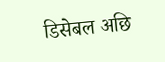डिसेबल अछि